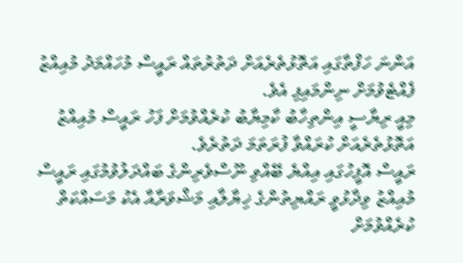އަންނަ ހަފްތާގައި އަތޮޅުތެރެއަށް ދަތުރުތައް ރައީސް މުހައްމަދު މުއިއްޒު ފެއްޓެވުމަށް ނިންމައިފި އެވެ.
މިއީ ރިޔާސީ އިންތިހާބު ކާމިޔާބު ކުރެއްވުމަށް ފަހު ރައީސް މުއިއްޒު އަތޮޅުތެރެއަށް ކުރައްވާ ފުރަތަމަ ދަތުރެވެ.
ރައީސް އޮފީހުގައި އިއްޔެ ބޭއްވި ނޫސްވެރިންގެ ބައްދަލުވުމުގައި ރައީސް މުއިއްޒު ވިދާޅުވީ ރައްޔިތުންގެ ޚިޔާލާއި މަޝްވަރާއާ އެކު މަސައްކަތް ކުރެއްވުމަށް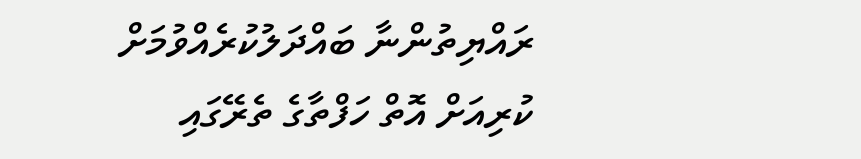ރައްޔިތުންނާ ބައްދަލުކުރެއްވުމަށް ކުރިއަށް އޮތް ހަފްތާގެ ތެރޭގައި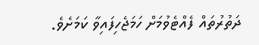ދަތުރުތައް ފެއްޓެވުމަށް ހަމަޖެހިފައިވާ ކަމަށެވެ.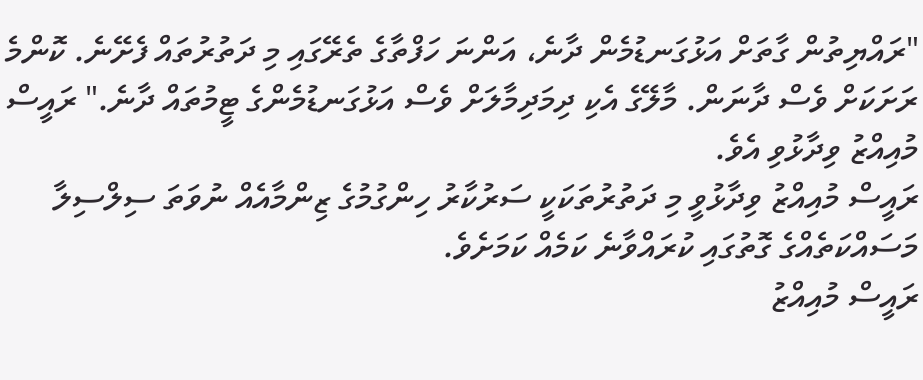"ރައްޔިތުން ގާތަށް އަޅުގަނޑުމެން ދާނެ، އަންނަ ހަފްތާގެ ތެރޭގައި މި ދަތުރުތައް ފެށޭނެ. ކޮންމެ ރަށަކަށް ވެސް ދާނަން. މާލޭގެ އެކި ދިމަދިމާލަށް ވެސް އަޅުގަނޑުމެންގެ ޓީމުތައް ދާނެ." ރައީސް މުއިއްޒު ވިދާޅުވި އެވެ.
ރައީސް މުއިއްޒު ވިދާޅުވީ މި ދަތުރުތަކަކީ ސަރުކާރު ހިންގުމުގެ ޒިންމާއެއް ނުވަތަ ސިލްސިލާ މަސައްކަތެއްގެ ގޮތުގައި ކުރައްވާނެ ކަމެއް ކަމަށެވެ.
ރައީސް މުއިއްޒު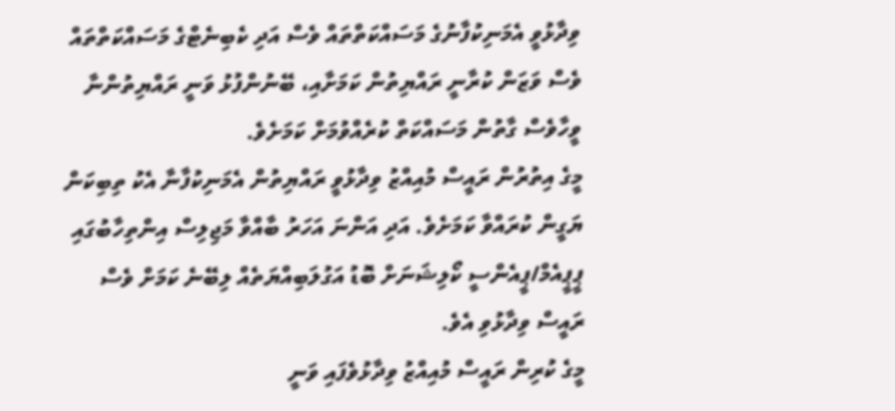ވިދާޅުވީ އެމަނިކުފާނުގެ މަސައްކަތްތައް ވެސް އަދި ކެބިނެޓްގެ މަސައްކަތްތައް ވެސް ވަޒަން ކުރާނީ ރައްޔިތުން ކަމަށާއި، ބޭނުންފުޅު ވަނީ ރައްޔިތުންނާ ވީހާވެސް ގާތުން މަސައްކަތް ކުރެއްވުމަށް ކަމަށެވެ.
މީގެ އިތުރުން ރައީސް މުއިއްޒު ވިދާޅުވީ ރައްޔިތުން އެމަނިކުފާނާ އެކު ތިބިކަން ޔަގީން ކުރައްވާ ކަމަށެވެ. އަދި އަންނަ އަހަރު ބާއްވާ މަޖިލިސް އިންތިހާބުގައި ޕީޕީއެމް/ޕީއެންސީ ކޯލިޝަނަށް ބޮޑު އަގުލަބިއްޔަތެއް ލިބޭނެ ކަމަށް ވެސް ރައީސް ވިދާޅުވި އެވެ.
މީގެ ކުރިން ރައީސް މުއިއްޒު ވިދާޅުވެފައި ވަނީ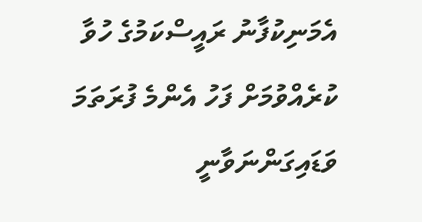އެމަނިކުފާނު ރައީސްކަމުގެ ހުވާ ކުރެއްވުމަށް ފަހު އެންމެ ފުރަތަމަ ވަޑައިގަންނަވާނީ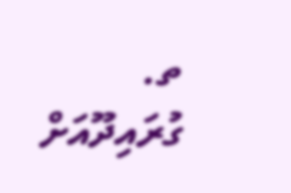ތ. ގުރައިދޫއަށް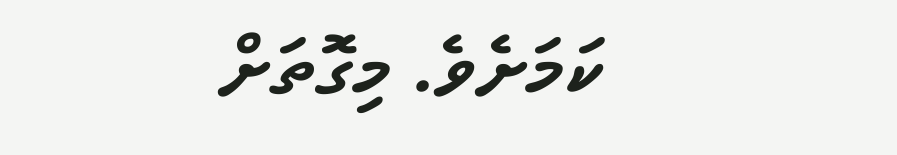ކަމަށެވެ. މިގޮތަށް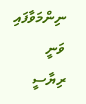ނިންމަވާފައި ވަނީ ރިޔާސީ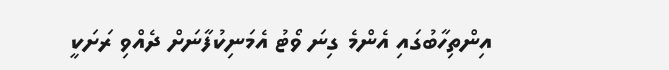އިންތިހާބުގައި އެންމެ ގިނަ ވޯޓު އެމަނިކުފާނަށް ދެއްވި ރަށަކީ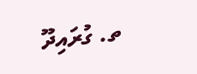ތ. ގުރައިދޫ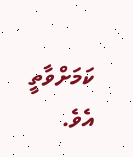ކަމަށްވާތީ އެވެ.